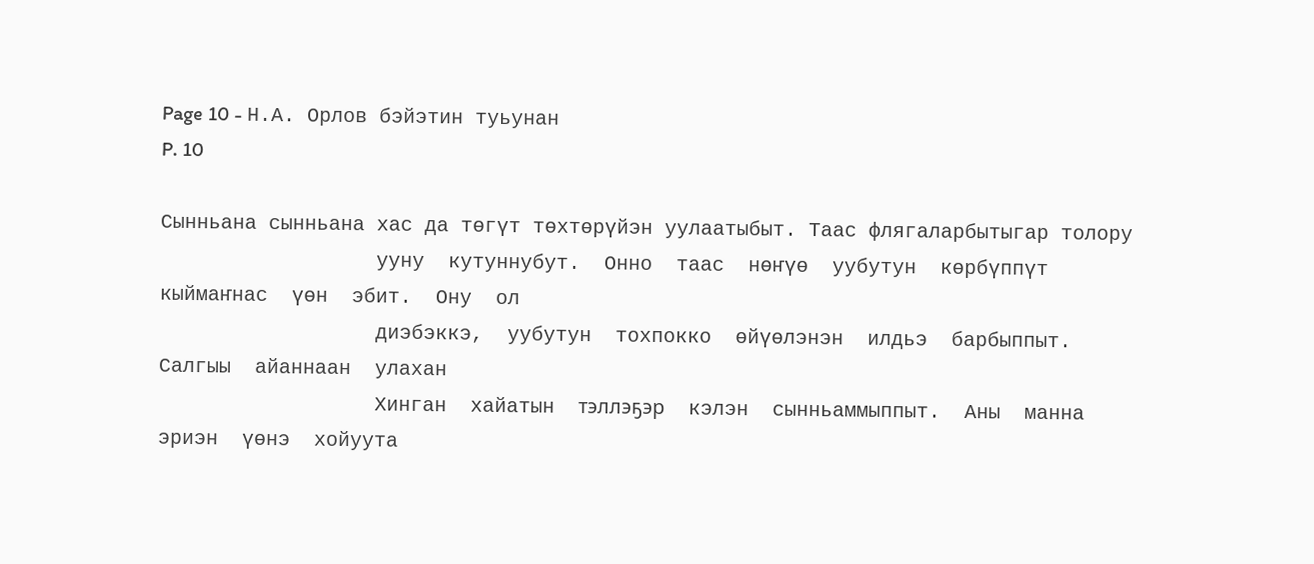Page 10 - Н.А. Орлов бэйэтин туьунан
P. 10

Сынньана сынньана хас да төгүт төхтөрүйэн уулаатыбыт. Таас флягаларбытыгар толору
                  ууну  кутуннубут.  Онно  таас  нөҥүө  уубутун  көрбүппүт  кыймаҥнас  үөн  эбит.  Ону  ол
                  диэбэккэ,  уубутун  тохпокко  өйүөлэнэн  илдьэ  барбыппыт.  Салгыы  айаннаан  улахан
                  Хинган  хайатын  тэллэҕэр  кэлэн  сынньаммыппыт.  Аны  манна  эриэн  үөнэ  хойуута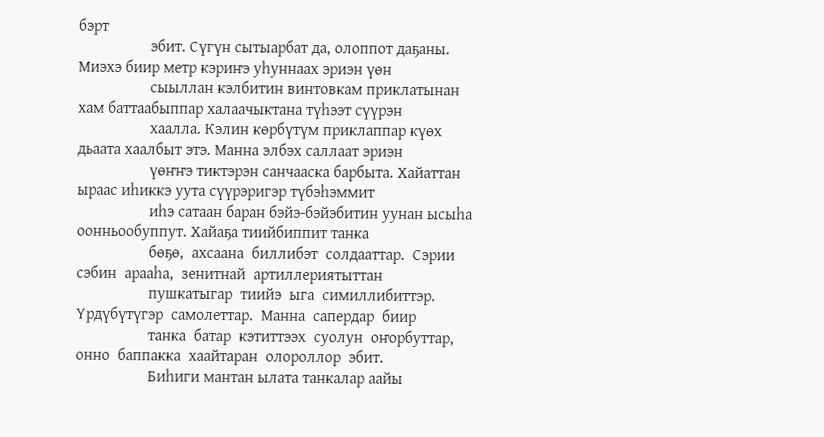бэрт
                  эбит. Сүгүн сытыарбат да, олоппот даҕаны. Миэхэ биир метр кэриҥэ уһуннаах эриэн үөн
                  сыыллан кэлбитин винтовкам приклатынан хам баттаабыппар халаачыктана түһээт сүүрэн
                  хаалла. Кэлин көрбүтүм приклаппар күөх дьаата хаалбыт этэ. Манна элбэх саллаат эриэн
                  үөҥҥэ тиктэрэн санчааска барбыта. Хайаттан ыраас иһиккэ уута сүүрэригэр түбэһэммит
                  иһэ сатаан баран бэйэ-бэйэбитин уунан ысыһа оонньообуппут. Хайаҕа тиийбиппит танка
                  бөҕө,  ахсаана  биллибэт  солдааттар.  Сэрии  сэбин  арааһа,  зенитнай  артиллериятыттан
                  пушкатыгар  тиийэ  ыга  симиллибиттэр.  Үрдүбүтүгэр  самолеттар.  Манна  сапердар  биир
                  танка  батар  кэтиттээх  суолун  оҥорбуттар,  онно  баппакка  хаайтаран  олороллор  эбит.
                  Биһиги мантан ылата танкалар аайы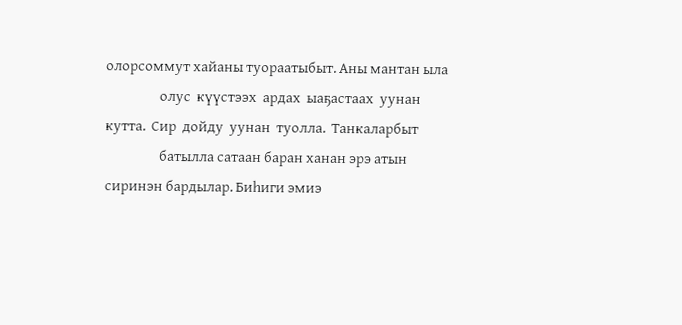олорсоммут хайаны туораатыбыт. Аны мантан ыла
                  олус  күүстээх  ардах  ыаҕастаах  уунан  кутта.  Сир  дойду  уунан  туолла.  Танкаларбыт
                  батылла сатаан баран ханан эрэ атын сиринэн бардылар. Биһиги эмиэ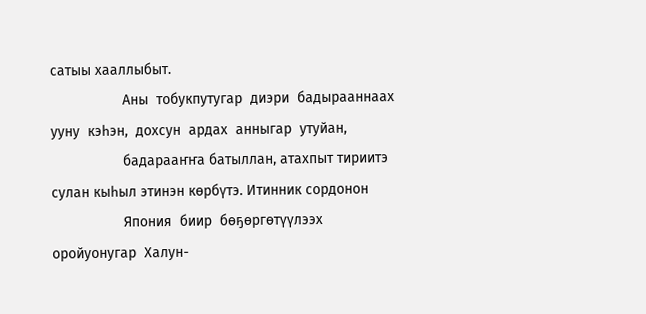сатыы хааллыбыт.
                  Аны  тобукпутугар  диэри  бадырааннаах  ууну  кэһэн,  дохсун  ардах  анныгар  утуйан,
                  бадарааҥҥа батыллан, атахпыт тириитэ сулан кыһыл этинэн көрбүтэ. Итинник сордонон
                  Япония  биир  бөҕөргөтүүлээх  оройуонугар  Халун-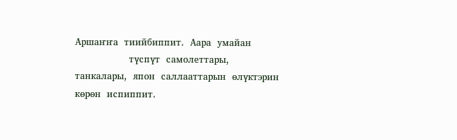Аршаҥҥа  тиийбиппит.  Аара  умайан
                  түспүт  самолеттары,  танкалары,  япон  саллааттарын  өлүктэрин  көрөн  испиппит.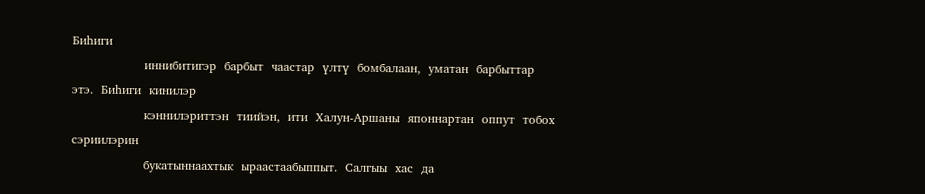Биһиги
                  иннибитигэр  барбыт  чаастар  үлтү  бомбалаан,  уматан  барбыттар  этэ.  Биһиги  кинилэр
                  кэннилэриттэн  тиийэн,  ити  Халун-Аршаны  японнартан  оппут  тобох  сэриилэрин
                  букатыннаахтык  ыраастаабыппыт.  Салгыы  хас  да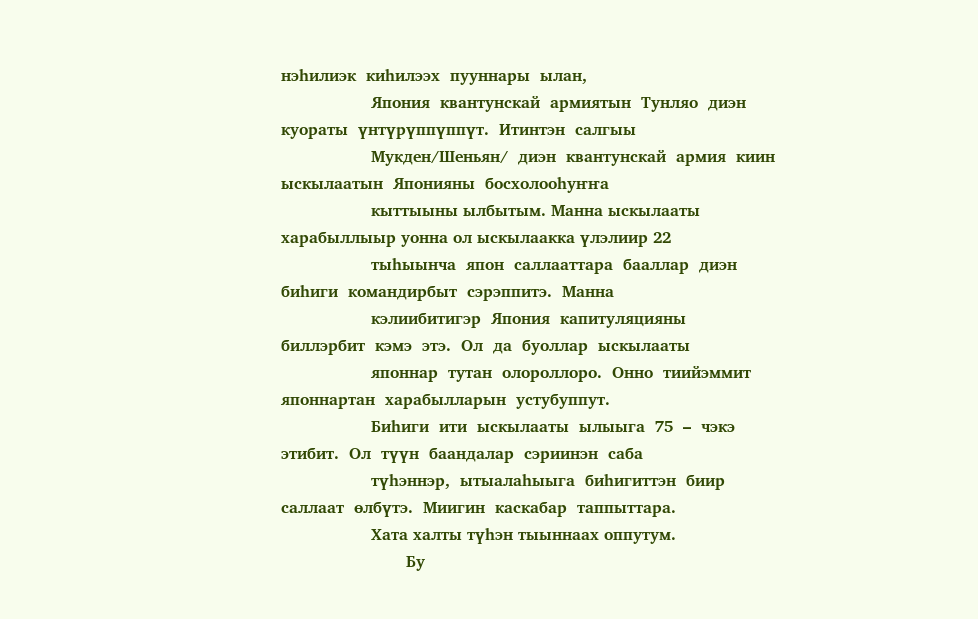нэһилиэк  киһилээх  пууннары  ылан,
                  Япония  квантунскай  армиятын  Тунляо  диэн  куораты  үнтүрүппүппүт.  Итинтэн  салгыы
                  Мукден/Шеньян/  диэн  квантунскай  армия  киин  ыскылаатын  Японияны  босхолооһуҥҥа
                  кыттыыны ылбытым. Манна ыскылааты харабыллыыр уонна ол ыскылаакка үлэлиир 22
                  тыһыынча  япон  саллааттара  бааллар  диэн  биһиги  командирбыт  сэрэппитэ.  Манна
                  кэлиибитигэр  Япония  капитуляцияны  биллэрбит  кэмэ  этэ.  Ол  да  буоллар  ыскылааты
                  японнар  тутан  олороллоро.  Онно  тиийэммит  японнартан  харабылларын  устубуппут.
                  Биһиги  ити  ыскылааты  ылыыга  75  –  чэкэ  этибит.  Ол  түүн  баандалар  сэриинэн  саба
                  түһэннэр,  ытыалаһыыга  биһигиттэн  биир  саллаат  өлбүтэ.  Миигин  каскабар  таппыттара.
                  Хата халты түһэн тыыннаах оппутум.
                         Бу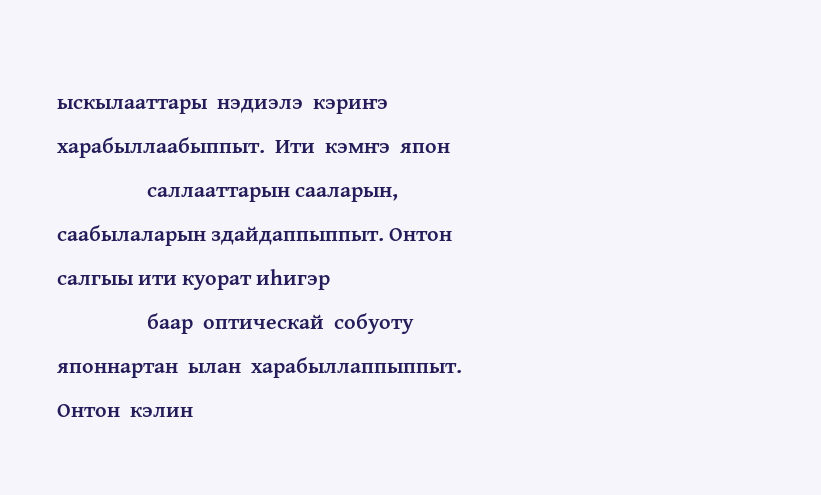ыскылааттары  нэдиэлэ  кэриҥэ  харабыллаабыппыт.  Ити  кэмҥэ  япон
                  саллааттарын сааларын, саабылаларын здайдаппыппыт. Онтон  салгыы ити куорат иһигэр
                  баар  оптическай  собуоту  японнартан  ылан  харабыллаппыппыт.  Онтон  кэлин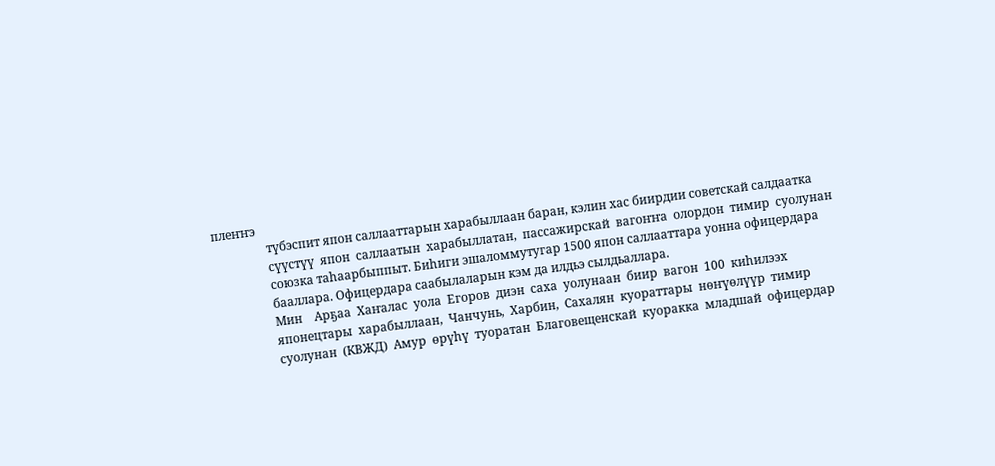плеҥҥэ
                  түбэспит япон саллааттарын харабыллаан баран, кэлин хас биирдии советскай салдаатка
                  сүүстүү  япон  саллаатын  харабыллатан,  пассажирскай  вагоҥҥа  олордон  тимир  суолунан
                  союзка таһаарбыппыт. Биһиги эшаломмутугар 1500 япон саллааттара уонна офицердара
                  бааллара. Офицердара саабылаларын кэм да илдьэ сылдьаллара.
                  Мин    Арҕаа  Хаҥалас  уола  Егоров  диэн  саха  уолунаан  биир  вагон  100  киһилээх
                  японецтары  харабыллаан,  Чанчунь,  Харбин,  Сахалян  куораттары  нөҥүөлүүр  тимир
                  суолунан  (КВЖД)  Амур  өрүһү  туоратан  Благовещенскай  куоракка  младшай  офицердар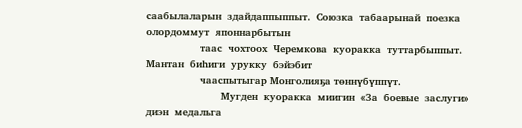саабылаларын  здайдаппыппыт.  Союзка  табаарынай  поезка  олордоммут  японнарбытын
                  таас  чохтоох  Черемкова  куоракка  туттарбыппыт.  Мантан  биһиги  урукку  бэйэбит
                  чааспытыгар Монголияҕа төннүбүппүт.
                         Мугден  куоракка  миигин  «За  боевые  заслуги»  диэн  медальга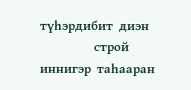түһэрдибит  диэн
                  строй  иннигэр  таһааран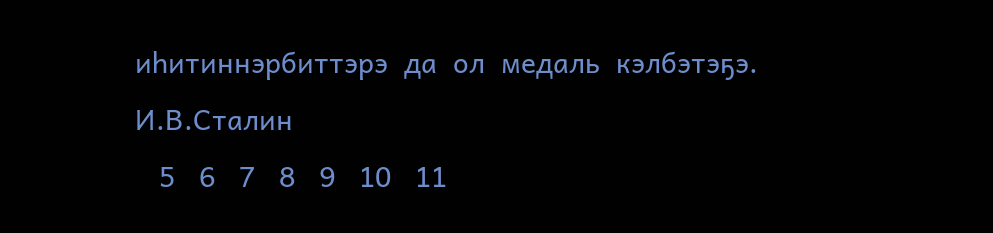иһитиннэрбиттэрэ  да  ол  медаль  кэлбэтэҕэ.  И.В.Сталин
   5   6   7   8   9   10   11